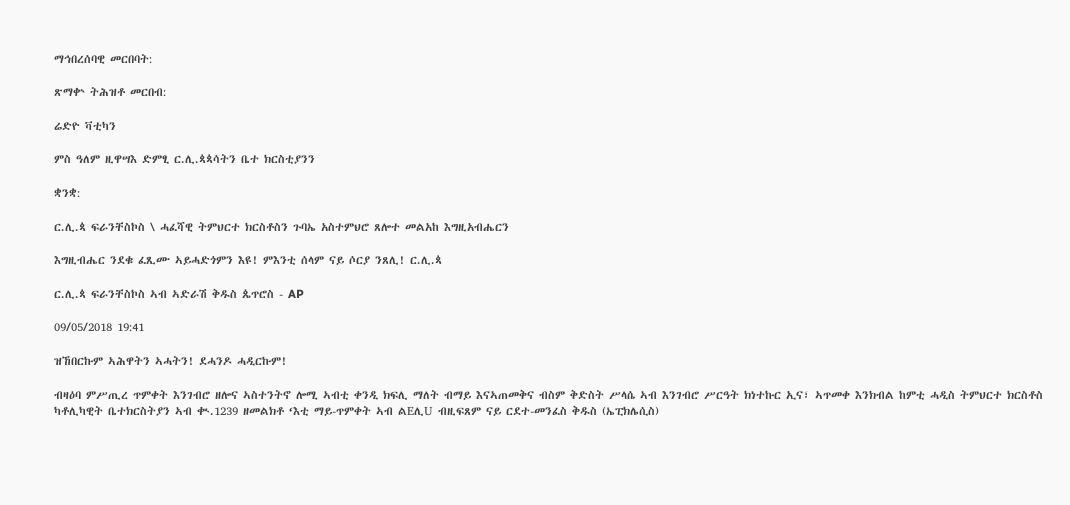ማኅበረሰባዊ መርበባት:

ጽማቍ ትሕዝቶ መርበብ:

ሬድዮ ቫቲካን

ምስ ዓለም ዚዋሣእ ድምፂ ር.ሊ.ጳጳሳትን ቤተ ክርስቲያንን

ቋንቋ:

ር.ሊ.ጳ ፍራንቸስኮስ \ ሓፈሻዊ ትምህርተ ክርስቶስን ጉባኤ አስተምህሮ ጸሎተ መልአከ እግዚአብሔርን

እግዚብሔር ንደቁ ፈጺሙ ኣይሓድጎምን እዩ! ምእንቲ ሰላም ናይ ሶርያ ንጸሊ! ር.ሊ.ጳ

ር.ሊ.ጳ ፍራንቸስኮስ ኣብ ኣድራሽ ቅዱስ ጴጥሮስ - AP

09/05/2018 19:41

ዝኸበርኩም ኣሕዋትን ኣሓትን! ደሓንዶ ሓዲርኩም!

ብዛዕባ ምሥጢረ ጥምቀት እንገብሮ ዘሎና ኣስተንትኖ ሎሚ ኣብቲ ቀንዲ ክፍሊ ማለት ብማይ እናኣጠመቅና ብስም ቅድስት ሥላሴ ኣብ እንገብሮ ሥርዓት ክነተኩር ኢና፣ ኣጥመቀ እንክብል ከምቲ ሓዲስ ትምህርተ ክርስቶስ ካቶሊካዊት ቤተክርስትያን ኣብ ቊ.1239 ዘመልክቶ ‘እቲ ማይ-ጥምቀት ኣብ ልEሊU ብዚፍጸም ናይ ርደተ-መንፈስ ቅዱስ (ኤፒክሌሲስ)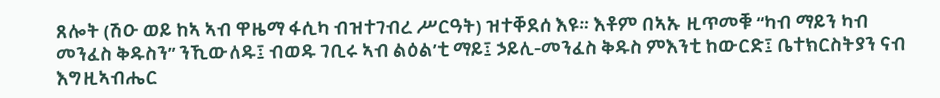ጸሎት (ሽዑ ወይ ከኣ ኣብ ዋዜማ ፋሲካ ብዝተገብረ ሥርዓት) ዝተቐደሰ እዩ። እቶም በኣኡ ዚጥመቑ “ካብ ማይን ካብ መንፈስ ቅዱስን” ንኺውለዱ፤ ብወዱ ገቢሩ ኣብ ልዕል’ቲ ማይ፤ ኃይሊ-መንፈስ ቅዱስ ምእንቲ ከውርድ፤ ቤተክርስትያን ናብ እግዚኣብሔር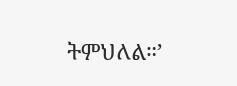ትምህለል።’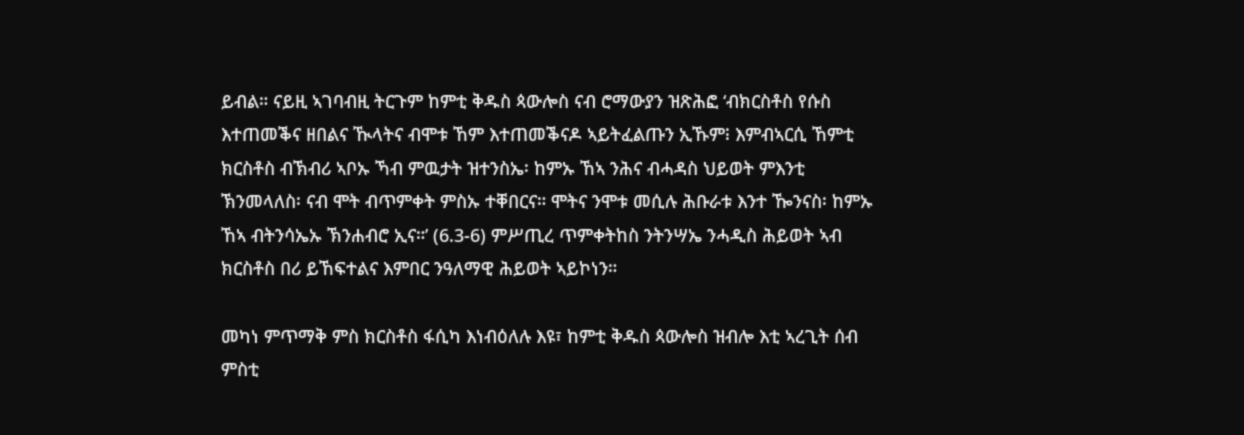ይብል። ናይዚ ኣገባብዚ ትርጉም ከምቲ ቅዱስ ጳውሎስ ናብ ሮማውያን ዝጽሕፎ ‘ብክርስቶስ የሱስ እተጠመቕና ዘበልና ዂላትና ብሞቱ ኸም እተጠመቕናዶ ኣይትፈልጡን ኢኹም፧ እምብኣርሲ ኸምቲ ክርስቶስ ብኽብሪ ኣቦኡ ኻብ ምዉታት ዝተንስኤ፡ ከምኡ ኸኣ ንሕና ብሓዳስ ህይወት ምእንቲ ኽንመላለስ፡ ናብ ሞት ብጥምቀት ምስኡ ተቐበርና። ሞትና ንሞቱ መሲሉ ሕቡራቱ እንተ ዀንናስ፡ ከምኡ ኸኣ ብትንሳኤኡ ኽንሐብሮ ኢና።’ (6.3-6) ምሥጢረ ጥምቀትከስ ንትንሣኤ ንሓዲስ ሕይወት ኣብ ክርስቶስ በሪ ይኸፍተልና እምበር ንዓለማዊ ሕይወት ኣይኮነን።

መካነ ምጥማቅ ምስ ክርስቶስ ፋሲካ እነብዕለሉ እዩ፣ ከምቲ ቅዱስ ጳውሎስ ዝብሎ እቲ ኣረጊት ሰብ ምስቲ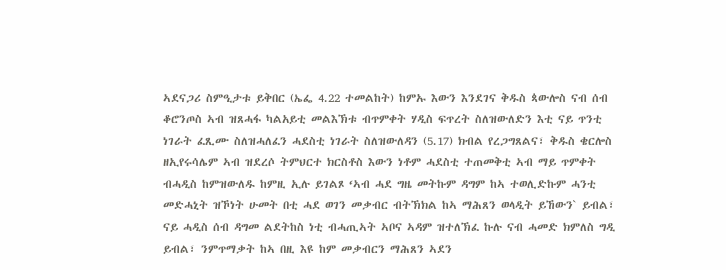ኣደናጋሪ ስምዒታቱ ይቅበር (ኤፌ 4.22 ተመልከት) ከምኡ እውን እንደገና ቅዱስ ጳውሎስ ናብ ሰብ ቆሮንጦስ ኣብ ዝጸሓፋ ካልአይቲ መልእኽቱ ብጥምቀት ሃዲስ ፍጥረት ስለዝውለድን እቲ ናይ ጥንቲ ነገራት ፈጺሙ ስለዝሓለፈን ሓደስቲ ነገራት ስለዝውለዳን (5.17) ክብል የረጋግጸልና፣ ቅዱስ ቄርሎስ ዘኢየሩሳሌም ኣብ ዝደረሶ ትምህርተ ክርስቶስ እውን ነቶም ሓደስቲ ተጠመቅቲ ኣብ ማይ ጥምቀት ብሓዲስ ከምዝውለዱ ከምዚ ኢሉ ይገልጾ ‘ኣብ ሓደ ግዜ መትኩም ዳግም ከኣ ተወሊድኩም ሓንቲ መድሓኒት ዝኾነት ሁመት በቲ ሓደ ወገን መቃብር ብትኽክል ከኣ ማሕጸን ወላዲት ይኸውን` ይብል፣ ናይ ሓዲስ ሰብ ዳግመ ልደትከስ ነቲ ብሓጢኣት ኣቦና ኣዳም ዝተለኽፈ ኩሉ ናብ ሓመድ ክምለስ ግዲ ይብል፣ ንምጥማቃት ከኣ በዚ እዩ ከም መቃብርን ማሕጸን ኣደን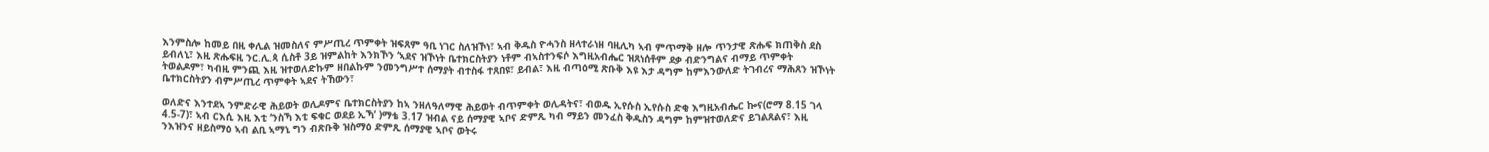እንምስሎ ከመይ በዚ ቀሊል ዝመስለና ምሥጢረ ጥምቀት ዝፍጸም ዓቢ ነገር ስለዝኾነ፣ ኣብ ቅዱስ ዮሓንስ ዘላተራነዘ ባዚሊካ ኣብ ምጥማቅ ዘሎ ጥንታዊ ጽሑፍ ክጠቅስ ደስ ይብለኒ፣ እዚ ጽሑፍዚ ንር.ሊ.ጳ ሲስቶ 3ይ ዝምልከት እንክኾን ‘ኣደና ዝኾነት ቤተክርስትያን ነቶም ብኣስተንፍሶ እግዚአብሔር ዝጸነሰቶም ደቃ ብድንግልና ብማይ ጥምቀት ትወልዶም፣ ካብዚ ምንጪ እዚ ዝተወለድኩም ዘበልኩም ንመንግሥተ ሰማያት ብተስፋ ተጸበዩ፣ ይብል፣ እዚ ብጣዕሚ ጽቡቅ እዩ እታ ዳግም ከምእንውለድ ትገብረና ማሕጸን ዝኾነት ቤተክርስትያን ብምሥጢረ ጥምቀት ኣደና ትኸውን፣

ወለድና እንተደኣ ንምድራዊ ሕይወት ወሊዶምና ቤተክርስትያን ከኣ ንዘለዓለማዊ ሕይወት ብጥምቀት ወሊዳትና፣ ብወዱ ኢየሱስ ኢየሱስ ድቂ እግዚአብሔር ኰና(ሮማ 8.15 ገላ 4.5-7)፣ ኣብ ርእሲ እዚ እቲ ‘ንስኻ እቲ ፍቁር ወደይ ኢኻ’ )ማቴ 3.17 ዝብል ናይ ሰማያዊ ኣቦና ድምጺ ካብ ማይን መንፈስ ቅዱስን ዳግም ከምዝተወለድና ይገልጸልና፣ እዚ ንእዝንና ዘይስማዕ ኣብ ልቢ ኣማኒ ግን ብጽቡቅ ዝስማዕ ድምጺ ሰማያዊ ኣቦና ወትሩ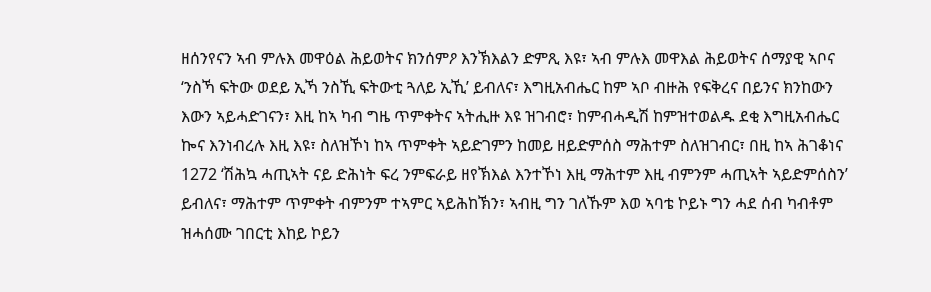ዘሰንየናን ኣብ ምሉእ መዋዕል ሕይወትና ክንሰምዖ እንኽእልን ድምጺ እዩ፣ ኣብ ምሉእ መዋእል ሕይወትና ሰማያዊ ኣቦና ‘ንስኻ ፍትው ወደይ ኢኻ ንስኺ ፍትውቲ ጓለይ ኢኺ’ ይብለና፣ እግዚአብሔር ከም ኣቦ ብዙሕ የፍቅረና በይንና ክንከውን እውን ኣይሓድገናን፣ እዚ ከኣ ካብ ግዜ ጥምቀትና ኣትሒዙ እዩ ዝገብሮ፣ ከምብሓዲሽ ከምዝተወልዱ ደቂ እግዚአብሔር ኰና እንነብረሉ እዚ እዩ፣ ስለዝኾነ ከኣ ጥምቀት ኣይድገምን ከመይ ዘይድምሰስ ማሕተም ስለዝገብር፣ በዚ ከኣ ሕገቆነና 1272 ‘ሽሕኳ ሓጢኣት ናይ ድሕነት ፍረ ንምፍራይ ዘየኽእል እንተኾነ እዚ ማሕተም እዚ ብምንም ሓጢኣት ኣይድምሰስን’ ይብለና፣ ማሕተም ጥምቀት ብምንም ተኣምር ኣይሕከኽን፣ ኣብዚ ግን ገለኹም እወ ኣባቴ ኮይኑ ግን ሓደ ሰብ ካብቶም ዝሓሰሙ ገበርቲ እከይ ኮይን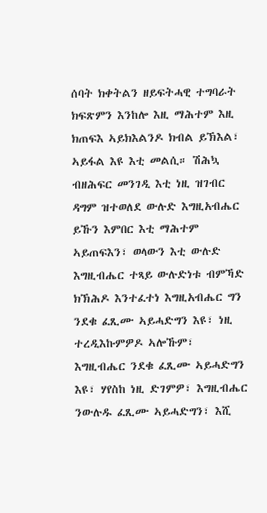ሰባት ክቀትልን ዘይፍትሓዊ ተግባራት ክፍጽምን እንከሎ እዚ ማሕተም እዚ ክጠፍእ ኣይክእልንዶ ክብል ይኽእል፣ ኣይፋል እዩ እቲ መልሲ። ሽሕኳ ብዘሕፍር መንገዲ እቲ ነዚ ዝገብር ዳግም ዝተወለደ ውሉድ እግዚአብሔር ይኹን እምበር እቲ ማሕተም ኣይጠፍእን፣ ወላውን እቲ ውሉድ እግዚብሔር ተጻይ ውሉድነቱ ብምኻድ ክኽሕዶ እንተፈተነ እግዚአብሔር ግን ንደቁ ፈጺሙ ኣይሓድግን እዩ፣ ነዚ ተረዲእኩምዎዶ ኣሎኹም፣ እግዚብሔር ንደቁ ፈጺሙ ኣይሓድግን እዩ፣ ሃየስከ ነዚ ድገምዎ፣ እግዚብሔር ንውሉዱ ፈጺሙ ኣይሓድግን፣ እሺ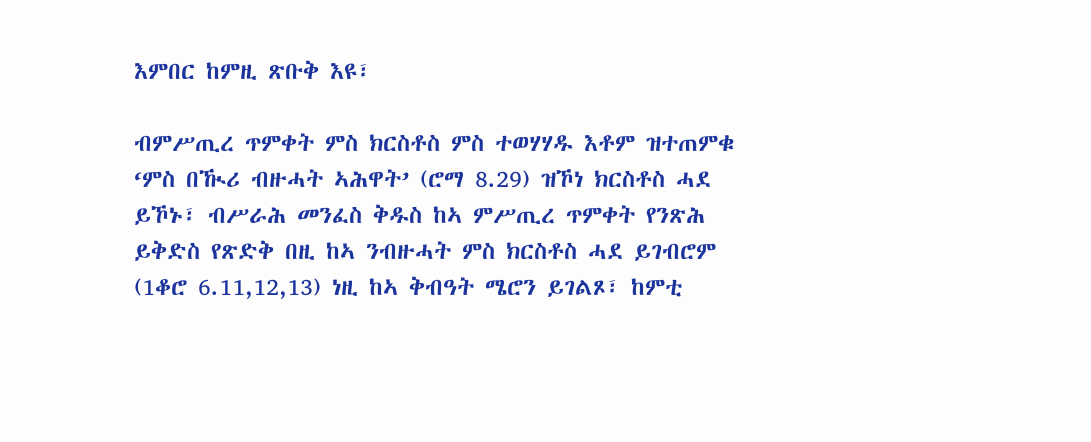እምበር ከምዚ ጽቡቅ እዩ፣

ብምሥጢረ ጥምቀት ምስ ክርስቶስ ምስ ተወሃሃዱ እቶም ዝተጠምቁ ‘ምስ በዂሪ ብዙሓት ኣሕዋት’ (ሮማ 8.29) ዝኾነ ክርስቶስ ሓደ ይኾኑ፣ ብሥራሕ መንፈስ ቅዱስ ከኣ ምሥጢረ ጥምቀት የንጽሕ ይቅድስ የጽድቅ በዚ ከኣ ንብዙሓት ምስ ክርስቶስ ሓደ ይገብሮም (1ቆሮ 6.11,12,13) ነዚ ከኣ ቅብዓት ሜሮን ይገልጾ፣ ከምቲ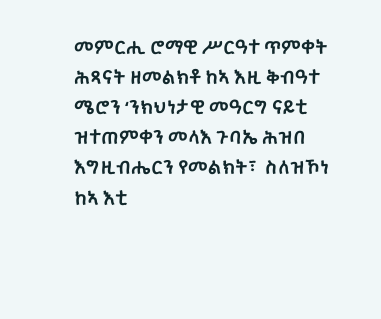መምርሒ ሮማዊ ሥርዓተ ጥምቀት ሕጻናት ዘመልክቶ ከኣ እዚ ቅብዓተ ሜሮን ‘ንክህነታዊ መዓርግ ናይቲ ዝተጠምቀን መላእ ጉባኤ ሕዝበ እግዚብሔርን የመልክት፣  ስለዝኾነ ከኣ እቲ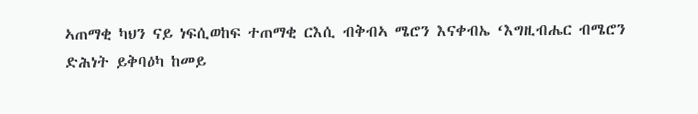ኣጠማቂ ካህን ናይ ነፍሲወከፍ ተጠማቂ ርእሲ ብቅብኣ ሜሮን እናቀብኤ ‘እግዚብሔር ብሜሮን ድሕነት ይቅባዕካ ከመይ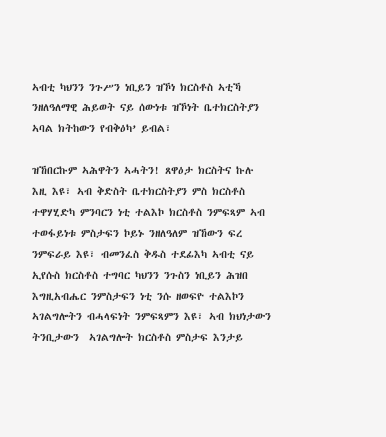ኣብቲ ካህንን ንጉሥን ነቢይን ዝኾነ ክርስቶስ ኣቲኻ ንዘለዓለማዊ ሕይወት ናይ ሰውነቱ ዝኾነት ቤተክርስትያን ኣባል ክትከውን የብቅዕካ’ ይብል፣

ዝኸበርኩም ኣሕዋትን ኣሓትን! ጸዋዕታ ክርስትና ኩሉ እዚ እዩ፣ ኣብ ቅድስት ቤተክርስትያን ምስ ክርስቶስ ተዋሃሂድካ ምንባርን ነቲ ተልእኮ ክርስቶስ ንምፍጻም ኣብ ተወፋይነቱ ምስታፍን ኮይኑ ንዘለዓለም ዝኸውን ፍረ ንምፍራይ እዩ፣ ብመንፈስ ቅዱስ ተደፊእካ ኣብቲ ናይ ኢየሱስ ክርስቶስ ተግባር ካህንን ንጉስን ነቢይን ሕዝበ እግዚአብሔር ንምስታፍን ነቲ ንሱ ዘወፍዮ ተልእኮን ኣገልግሎትን ብሓላፍነት ንምፍጻምን እዩ፣ ኣብ ክህነታውን ትንቢታውን  ኣገልግሎት ክርስቶስ ምስታፍ እንታይ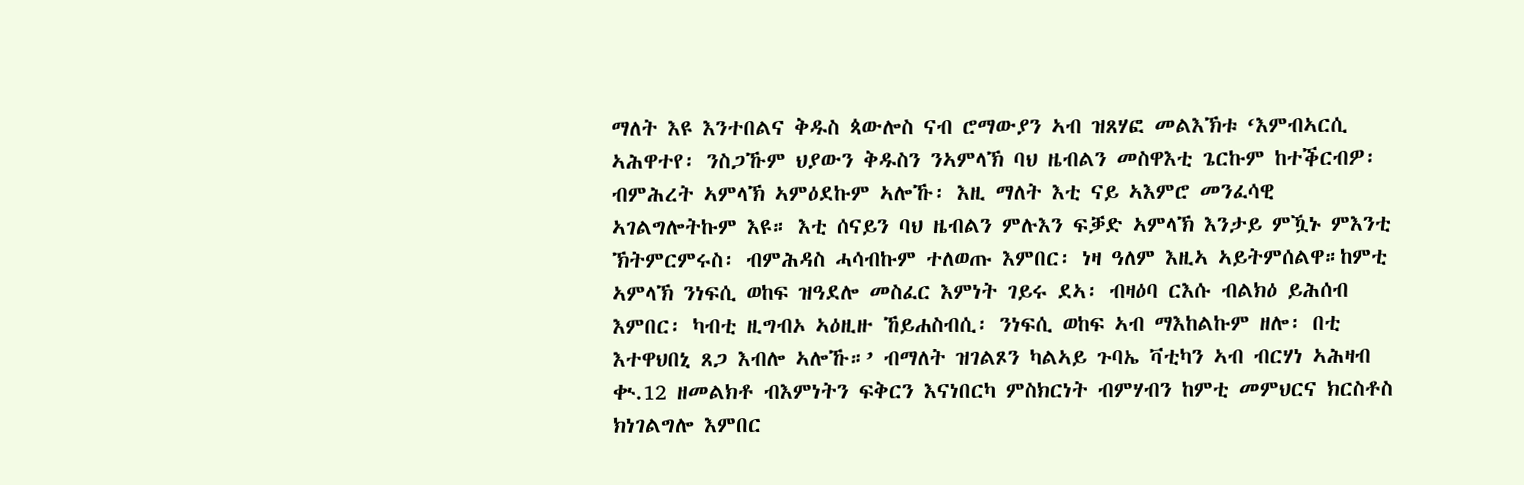ማለት እዩ እንተበልና ቅዱስ ጳውሎስ ናብ ሮማውያን ኣብ ዝጸሃፎ መልእኽቱ ‘እምብኣርሲ ኣሕዋተየ፡ ንስጋኹም ህያውን ቅዱስን ንኣምላኽ ባህ ዜብልን መስዋእቲ ጌርኩም ከተቕርብዎ፡ ብምሕረት ኣምላኽ ኣምዕደኩም ኣሎኹ፡ እዚ ማለት እቲ ናይ ኣእምሮ መንፈሳዊ ኣገልግሎትኩም እዩ። እቲ ሰናይን ባህ ዜብልን ምሉእን ፍቓድ ኣምላኽ እንታይ ምዃኑ ምእንቲ ኽትምርምሩስ፡ ብምሕዳስ ሓሳብኩም ተለወጡ እምበር፡ ነዛ ዓለም እዚኣ ኣይትምሰልዋ።ከምቲ ኣምላኽ ንነፍሲ ወከፍ ዝዓደሎ መስፈር እምነት ገይሩ ደኣ፡ ብዛዕባ ርእሱ ብልክዕ ይሕሰብ እምበር፡ ካብቲ ዚግብኦ ኣዕዚዙ ኸይሐስብሲ፡ ንነፍሲ ወከፍ ኣብ ማእከልኩም ዘሎ፡ በቲ እተዋህበኒ ጸጋ እብሎ ኣሎኹ።’ ብማለት ዝገልጾን ካልኣይ ጉባኤ ቫቲካን ኣብ ብርሃነ ኣሕዛብ ቊ.12 ዘመልክቶ ብእምነትን ፍቅርን እናነበርካ ምስክርነት ብምሃብን ከምቲ መምህርና ክርስቶስ ክነገልግሎ እምበር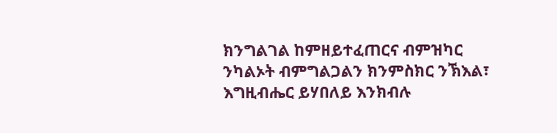ክንግልገል ከምዘይተፈጠርና ብምዝካር ንካልኦት ብምግልጋልን ክንምስክር ንኽእል፣ እግዚብሔር ይሃበለይ እንክብሉ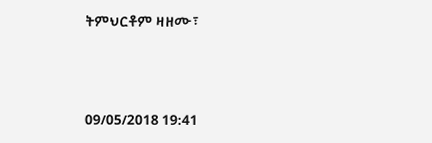ትምህርቶም ዛዘሙ፣



09/05/2018 19:41